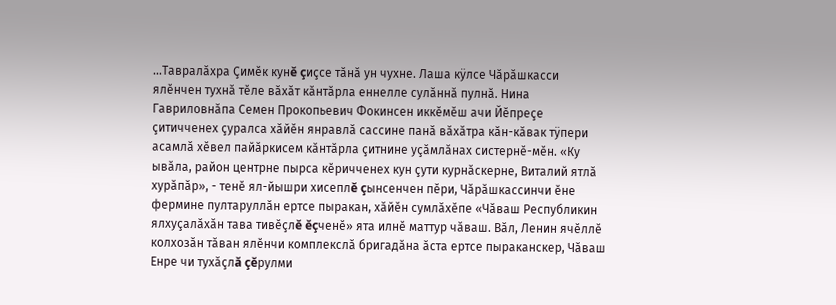...Тавралăхра Çимĕк кунĕ çиçсе тăнă ун чухне. Лаша кÿлсе Чăрăшкасси ялĕнчен тухнă тĕле вăхăт кăнтăрла еннелле сулăннă пулнă. Нина Гавриловнăпа Семен Прокопьевич Фокинсен иккĕмĕш ачи Йĕпреçе çитичченех çуралса хăйĕн янравлă сассине панă вăхăтра кăн-кăвак тÿпери асамлă хĕвел пайăркисем кăнтăрла çитнине уçăмлăнах систернĕ-мĕн. «Ку ывăла, район центрне пырса кĕричченех кун çути курнăскерне, Виталий ятлă хурăпăр», - тенĕ ял-йышри хисеплĕ çынсенчен пĕри, Чăрăшкассинчи ĕне фермине пултаруллăн ертсе пыракан, хăйĕн сумлăхĕпе «Чăваш Республикин ялхуçалăхăн тава тивĕçлĕ ĕçченĕ» ята илнĕ маттур чăваш. Вăл, Ленин ячĕллĕ колхозăн тăван ялĕнчи комплекслă бригадăна ăста ертсе пыраканскер, Чăваш Енре чи тухăçлă çĕрулми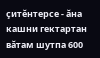çитĕнтерсе - ăна кашни гектартан вăтам шутпа 600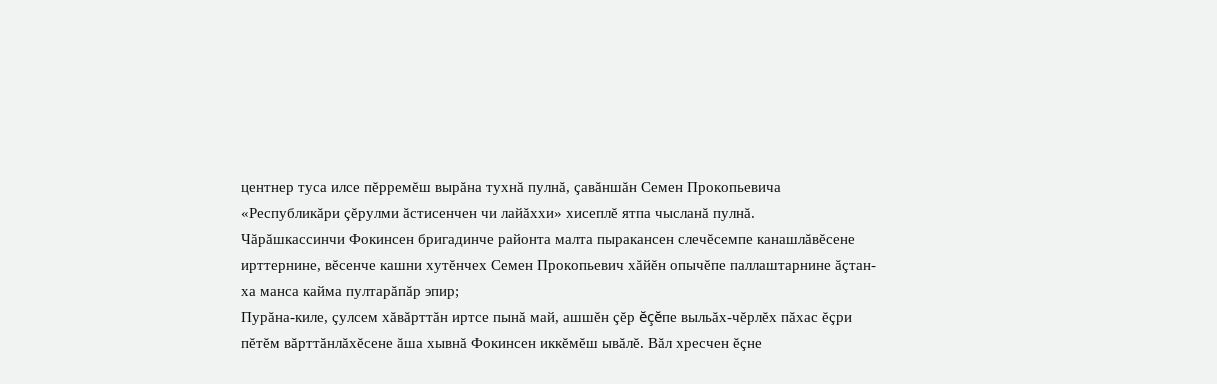центнер туса илсе пĕрремĕш вырăна тухнă пулнă, çавăншăн Семен Прокопьевича «Республикăри çĕрулми ăстисенчен чи лайăххи» хисеплĕ ятпа чысланă пулнă.
Чăрăшкассинчи Фокинсен бригадинче районта малта пыракансен слечĕсемпе канашлăвĕсене ирттернине, вĕсенче кашни хутĕнчех Семен Прокопьевич хăйĕн опычĕпе паллаштарнине ăçтан-ха манса кайма пултарăпăр эпир;
Пурăна-киле, çулсем хăвăрттăн иртсе пынă май, ашшĕн çĕр ĕçĕпе выльăх-чĕрлĕх пăхас ĕçри пĕтĕм вăрттăнлăхĕсене ăша хывнă Фокинсен иккĕмĕш ывăлĕ. Вăл хресчен ĕçне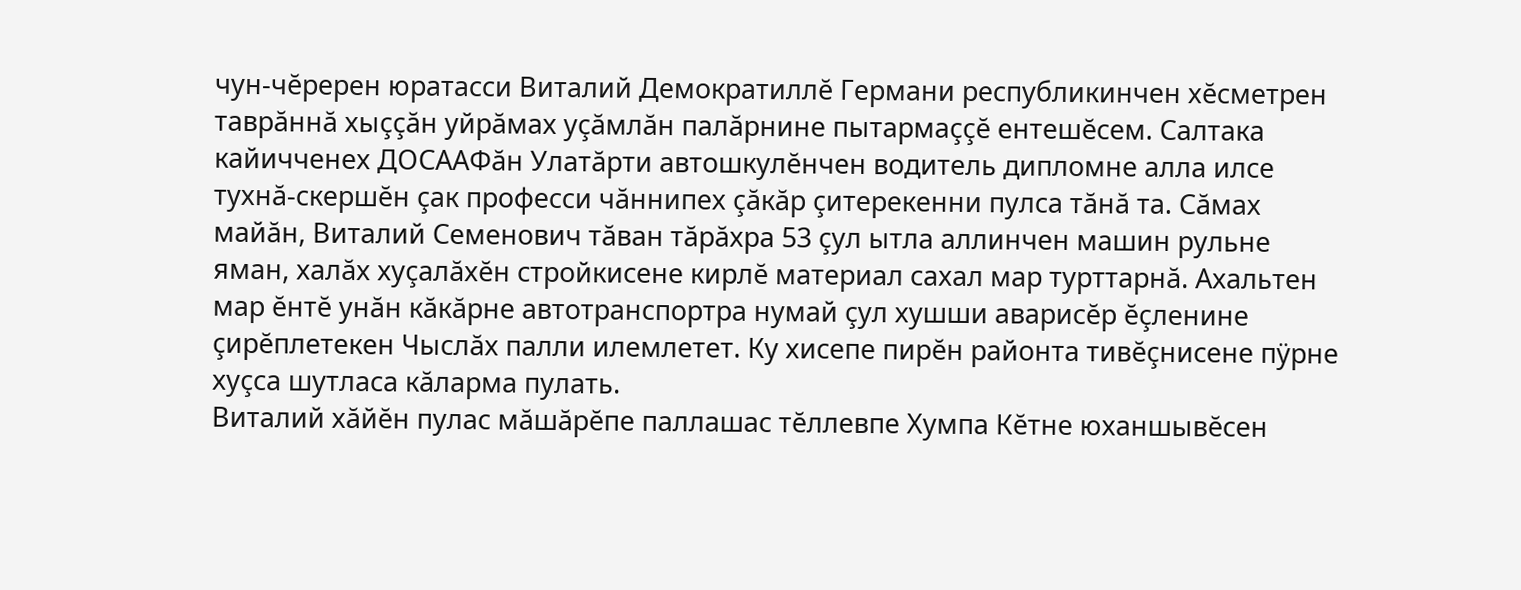чун-чĕререн юратасси Виталий Демократиллĕ Германи республикинчен хĕсметрен таврăннă хыççăн уйрăмах уçăмлăн палăрнине пытармаççĕ ентешĕсем. Салтака кайичченех ДОСААФăн Улатăрти автошкулĕнчен водитель дипломне алла илсе тухнă-скершĕн çак професси чăннипех çăкăр çитерекенни пулса тăнă та. Сăмах майăн, Виталий Семенович тăван тăрăхра 53 çул ытла аллинчен машин рульне яман, халăх хуçалăхĕн стройкисене кирлĕ материал сахал мар турттарнă. Ахальтен мар ĕнтĕ унăн кăкăрне автотранспортра нумай çул хушши аварисĕр ĕçленине çирĕплетекен Чыслăх палли илемлетет. Ку хисепе пирĕн районта тивĕçнисене пÿрне хуçса шутласа кăларма пулать.
Виталий хăйĕн пулас мăшăрĕпе паллашас тĕллевпе Хумпа Кĕтне юханшывĕсен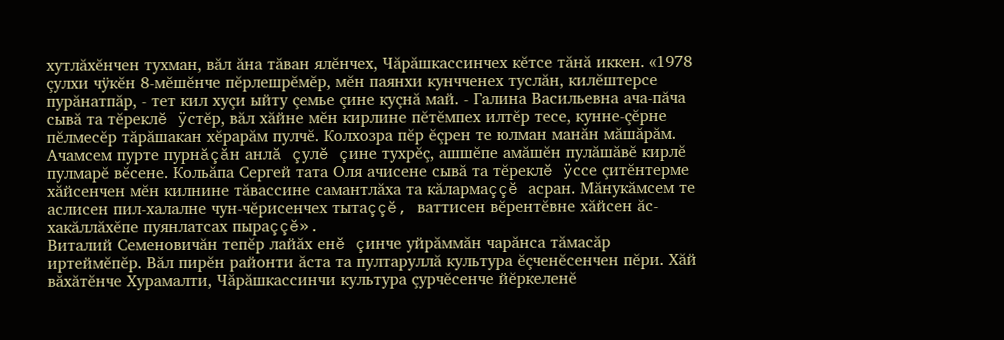хутлăхĕнчен тухман, вăл ăна тăван ялĕнчех, Чăрăшкассинчех кĕтсе тăнă иккен. «1978 çулхи чÿкĕн 8-мĕшĕнче пĕрлешрĕмĕр, мĕн паянхи кунчченех туслăн, килĕштерсе пурăнатпăр, - тет кил хуçи ыйту çемье çине куçнă май. - Галина Васильевна ача-пăча сывă та тĕреклĕ ÿстĕр, вăл хăйне мĕн кирлине пĕтĕмпех илтĕр тесе, кунне-çĕрне пĕлмесĕр тăрăшакан хĕрарăм пулчĕ. Колхозра пĕр ĕçрен те юлман манăн мăшăрăм. Ачамсем пурте пурнăçăн анлă çулĕ çине тухрĕç, ашшĕпе амăшĕн пулăшăвĕ кирлĕ пулмарĕ вĕсене. Кольăпа Сергей тата Оля ачисене сывă та тĕреклĕ ÿссе çитĕнтерме хăйсенчен мĕн килнине тăвассине самантлăха та кăлармаççĕ асран. Мăнукăмсем те аслисен пил-халалне чун-чĕрисенчех тытаççĕ, ваттисен вĕрентĕвне хăйсен ăс-хакăллăхĕпе пуянлатсах пыраççĕ».
Виталий Семеновичăн тепĕр лайăх енĕ çинче уйрăммăн чарăнса тăмасăр иртеймĕпĕр. Вăл пирĕн районти ăста та пултаруллă культура ĕçченĕсенчен пĕри. Хăй вăхăтĕнче Хурамалти, Чăрăшкассинчи культура çурчĕсенче йĕркеленĕ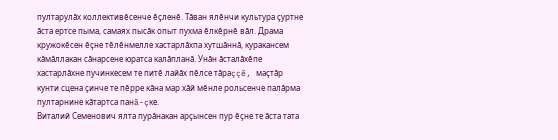пултарулăх коллективĕсенче ĕçленĕ. Тăван ялĕнчи культура çуртне ăста ертсе пыма, самаях пысăк опыт пухма ĕлкĕрнĕ вăл. Драма кружокĕсен ĕçне тĕлĕнмелле хастарлăхпа хутшăннă, куракансем кăмăллакан сăнарсене юратса калăпланă. Унăн ăсталăхĕпе хастарлăхне пучинкесем те питĕ лайăх пĕлсе тăраççĕ, маçтăр кунти сцена çинче те пĕрре кăна мар хăй мĕнле рольсенче палăрма пултарнине кăтартса панă-çке.
Виталий Семенович ялта пурăнакан арçынсен пур ĕçне те ăста тата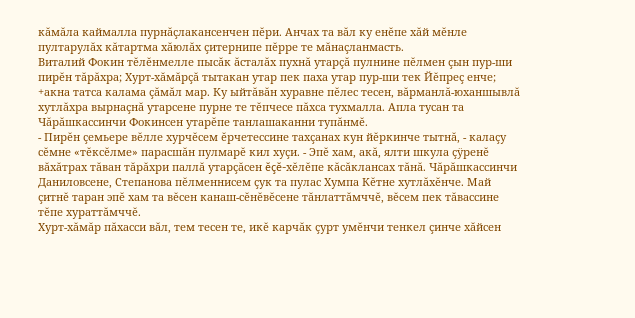кăмăла каймалла пурнăçлакансенчен пĕри. Анчах та вăл ку енĕпе хăй мĕнле пултарулăх кăтартма хăюлăх çитернипе пĕрре те мăнаçланмасть.
Виталий Фокин тĕлĕнмелле пысăк ăсталăх пухнă утарçă пулнине пĕлмен çын пур-ши пирĕн тăрăхра; Хурт-хăмăрçă тытакан утар пек паха утар пур-ши тек Йĕпреç енче; +акна татса калама çăмăл мар. Ку ыйтăвăн хуравне пĕлес тесен, вăрманлă-юханшывлă хутлăхра вырнаçнă утарсене пурне те тĕпчесе пăхса тухмалла. Апла тусан та Чăрăшкассинчи Фокинсен утарĕпе танлашаканни тупăнмĕ.
- Пирĕн çемьере вĕлле хурчĕсем ĕрчетессине тахçанах кун йĕркинче тытнă, - калаçу сĕмне «тĕксĕлме» парасшăн пулмарĕ кил хуçи. - Эпĕ хам, акă, ялти шкула çÿренĕ вăхăтрах тăван тăрăхри паллă утарçăсен ĕçĕ-хĕлĕпе кăсăклансах тăнă. Чăрăшкассинчи Даниловсене, Степанова пĕлменнисем çук та пулас Хумпа Кĕтне хутлăхĕнче. Май çитнĕ таран эпĕ хам та вĕсен канаш-сĕнĕвĕсене тăнлаттăмччĕ, вĕсем пек тăвассине тĕпе хураттăмччĕ.
Хурт-хăмăр пăхасси вăл, тем тесен те, икĕ карчăк çурт умĕнчи тенкел çинче хăйсен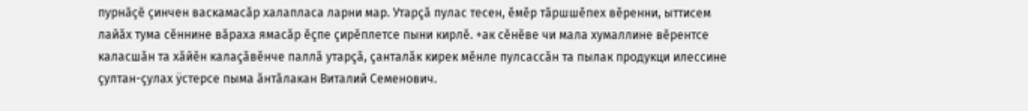пурнăçĕ çинчен васкамасăр халапласа ларни мар. Утарçă пулас тесен, ĕмĕр тăршшĕпех вĕренни, ыттисем лайăх тума сĕннине вăраха ямасăр ĕçпе çирĕплетсе пыни кирлĕ. +ак сĕнĕве чи мала хумаллине вĕрентсе каласшăн та хăйĕн калаçăвĕнче паллă утарçă, çанталăк кирек мĕнле пулсассăн та пылак продукци илессине çултан-çулах ÿстерсе пыма ăнтăлакан Виталий Семенович.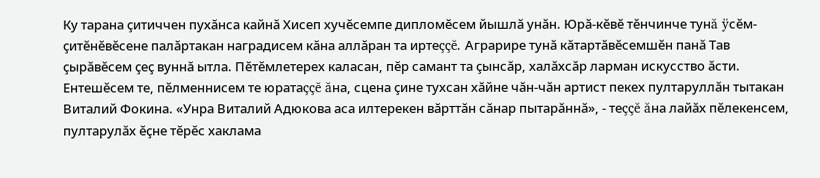Ку тарана çитиччен пухăнса кайнă Хисеп хучĕсемпе дипломĕсем йышлă унăн. Юрă-кĕвĕ тĕнчинче тунă ÿсĕм-çитĕнĕвĕсене палăртакан наградисем кăна аллăран та иртеççĕ. Аграрире тунă кăтартăвĕсемшĕн панă Тав çырăвĕсем çеç вуннă ытла. Пĕтĕмлетерех каласан, пĕр самант та çынсăр, халăхсăр ларман искусство ăсти. Ентешĕсем те, пĕлменнисем те юратаççĕ ăна, сцена çине тухсан хăйне чăн-чăн артист пекех пултаруллăн тытакан Виталий Фокина. «Унра Виталий Адюкова аса илтерекен вăрттăн сăнар пытарăннă», - теççĕ ăна лайăх пĕлекенсем, пултарулăх ĕçне тĕрĕс хаклама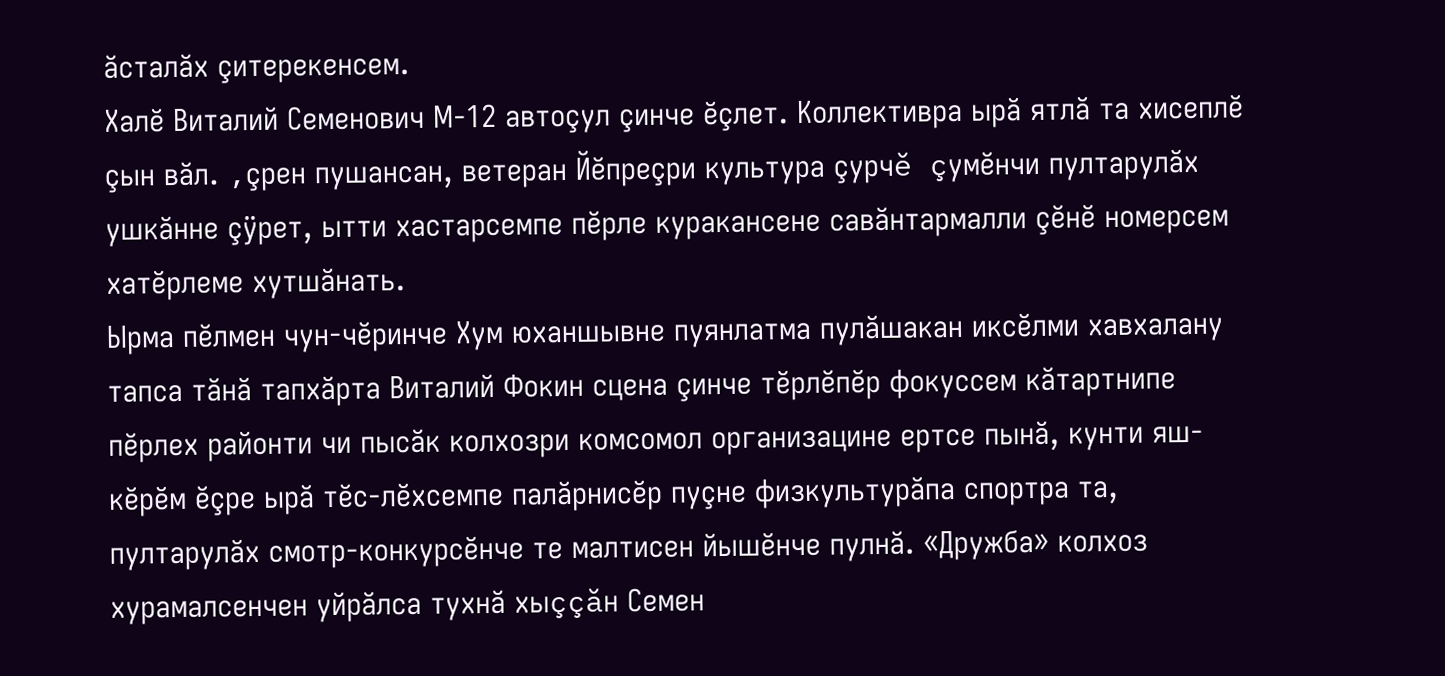ăсталăх çитерекенсем.
Халĕ Виталий Семенович М-12 автоçул çинче ĕçлет. Коллективра ырă ятлă та хисеплĕ çын вăл. ,çрен пушансан, ветеран Йĕпреçри культура çурчĕ çумĕнчи пултарулăх ушкăнне çÿрет, ытти хастарсемпе пĕрле куракансене савăнтармалли çĕнĕ номерсем хатĕрлеме хутшăнать.
Ырма пĕлмен чун-чĕринче Хум юханшывне пуянлатма пулăшакан иксĕлми хавхалану тапса тăнă тапхăрта Виталий Фокин сцена çинче тĕрлĕпĕр фокуссем кăтартнипе пĕрлех районти чи пысăк колхозри комсомол организацине ертсе пынă, кунти яш-кĕрĕм ĕçре ырă тĕс-лĕхсемпе палăрнисĕр пуçне физкультурăпа спортра та, пултарулăх смотр-конкурсĕнче те малтисен йышĕнче пулнă. «Дружба» колхоз хурамалсенчен уйрăлса тухнă хыççăн Семен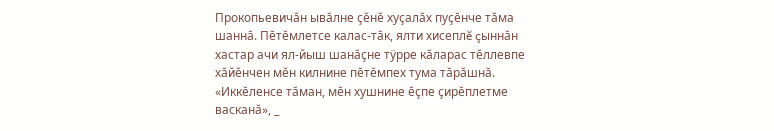Прокопьевичăн ывăлне çĕнĕ хуçалăх пуçĕнче тăма шаннă. Пĕтĕмлетсе калас-тăк, ялти хисеплĕ çыннăн хастар ачи ял-йыш шанăçне тÿрре кăларас тĕллевпе хăйĕнчен мĕн килнине пĕтĕмпех тума тăрăшнă. «Иккĕленсе тăман, мĕн хушнине ĕçпе çирĕплетме васканă», _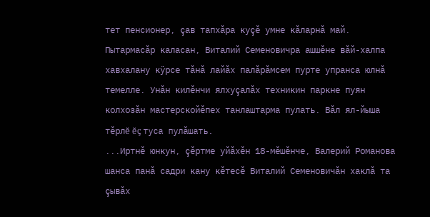тет пенсионер, çав тапхăра куçĕ умне кăларнă май.
Пытармасăр каласан, Виталий Семеновичра ашшĕне вăй-халпа хавхалану кÿрсе тăнă лайăх палăрăмсем пурте упранса юлнă темелле. Унăн килĕнчи ялхуçалăх техникин паркне пуян колхозăн мастерскойĕпех танлаштарма пулать. Вăл ял-йыша тĕрлĕ ĕç туса пулăшать.
...Иртнĕ юнкун, çĕртме уйăхĕн 18-мĕшĕнче, Валерий Романова шанса панă садри кану кĕтесĕ Виталий Семеновичăн хаклă та çывăх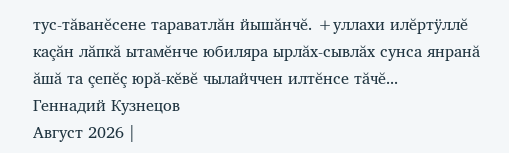тус-тăванĕсене тараватлăн йышăнчĕ. +уллахи илĕртÿллĕ каçăн лăпкă ытамĕнче юбиляра ырлăх-сывлăх сунса янранă ăшă та çепĕç юрă-кĕвĕ чылайччен илтĕнсе тăчĕ...
Геннадий Кузнецов
Август 2026 |